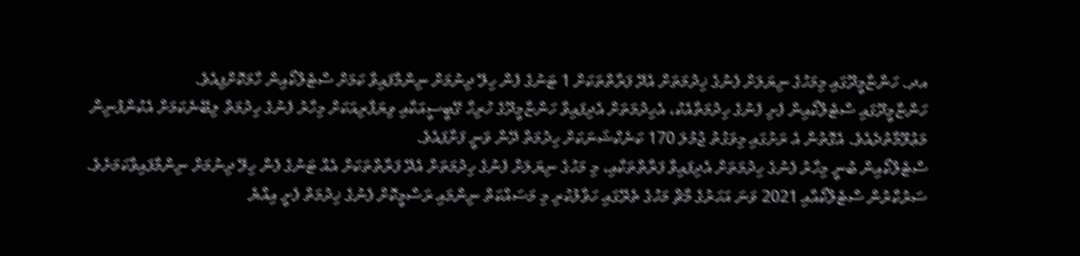އދ. ހަންޏާމީދޫގައި މިމަހުގެ ނިޔަލަށް ފެނުގެ ޚިދުމަތަށް އެދޭ ފަރާތްތަކަށް 1 ޓަނުގެ ފެން ހިލޭ ދިނުމަށް ނިންމާފައިވާ ކަމަށް ސްޓެލްކޯއިން ހާމަކޮށްފިއެވެ.
ހަންޏާމީދޫގައި ސްޓެލްކޯއިން ފެށި ފެނުގެ ހިދުމަތާއެކު، އެހިދުމަތަށް އެދިފައިވާ ހަންޏާމީދޫގެ ހުރިހާ ގޭބީސީއަކާއި ވިޔަފާރިއަކަށް މިހާރު ފެނުގެ ހިދުމަތް ލިބޭނެކަމަށް އެކުންފުނިން މަޢުލޫމާތުދެއެވެ. އެގޮތުން އެ ރަށުގައި މިވަގުތު ޖުމުލަ 170 ކަނެކްޝަނަކަށް ހިދުމަތް ދޭން ވަނީ ފަށާފައެވެ.
ސްޓެލްކޯއިން ބުނީ މިހާރު ފެނުގެ ހިދުމަތަށް އެދިފައިވާ ފަރާތްތަކާއި، މި މަހުގެ ނިޔަލަށް ފެނުގެ ހިދުމަތަށް އެދޭ ފަރާތްތަކަށް އެއް ޓަނުގެ ފެން ހިލޭ ދިނުމަށް ނިންމާފައިވާކަމަށެވެ. ސަރުކާރުން ސްޓެލްކޯއާއި 2021 ވަނަ އަހަރުގެ މާޗް މަހުގެ ތެރޭގައި ހަވާލުކުރި މި މަސައްކަތް ނިންމައި ރަސްމީކޮށް ފެނުގެ ޚިދުމަތް ފެށީ އިއްޔެ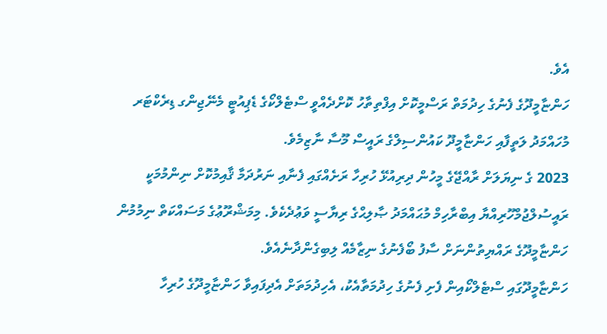އެވެ.
ހަންޏާމީދޫގެ ފެނުގެ ހިދުމަތް ރަސްމީކޮށް އިފްތިތާހު ކޮށްދެއްވީ ސްޓެލްކޯގެ ޑެޕިއުޓީ މެނޭޖިންގ ޑިރެކްޓަރ މުހައްމަދު ލަތީފާއި ހަންޏާމީދޫ ކައުންސިލްގެ ރައީސް މޫސާ ނާޒިމެވެ.
2023 ގެ ނިޔަލަށް ރާއްޖޭގެ މީހުން ދިރިއުޅޭ ހުރިހާ ރަށެއްގައި ފެނާއި ނަރުދަމާ ޤާއިމުކޮށް ނިންމުމަކީ ރައީސުލްޖުމްހޫރިއްޔާ އިބްރާހިމް މުޙައްމަދު ޞާލިޙްގެ ރިޔާސީ ވަޢުދެކެވެ. މިމަޝްރޫޢުގެ މަސައްކަތް ނިމުމުން ހަންޏާމީދޫގެ ރައްޔިތުންނަށް ސާފު ބޯފެނުގެ ނިޒާމެއް ލިބިގެންދާނެއެވެ.
ހަންޏާމީދޫގައި ސްޓެލްކޯއިން ފެށި ފެނުގެ ހިދުމަތާއެކު، އެހިދުމަތަށް އެދިފައިވާ ހަންޏާމީދޫގެ ހުރިހާ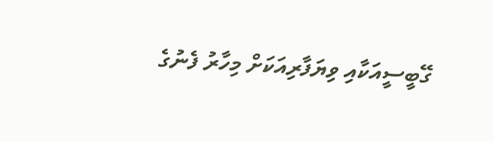ގޭބީސީއަކާއި ވިޔަފާރިއަކަށް މިހާރު ފެނުގެ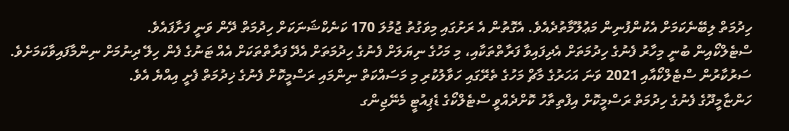ހިދުމަތް ލިބޭނެކަމަށް އެކުންފުނިން މަޢުލޫމާތުދެއެވެ. އެގޮތުން އެ ރަށުގައި މިވަގުތު ޖުމުލަ 170 ކަނެކްޝަނަކަށް ހިދުމަތް ދޭން ވަނީ ފަށާފައެވެ.
ސްޓެލްކޯއިން ބުނީ މިހާރު ފެނުގެ ހިދުމަތަށް އެދިފައިވާ ފަރާތްތަކާއި، މި މަހުގެ ނިޔަލަށް ފެނުގެ ހިދުމަތަށް އެދޭ ފަރާތްތަކަށް އެއް ޓަނުގެ ފެން ހިލޭ ދިނުމަށް ނިންމާފައިވާކަމަށެވެ. ސަރުކާރުން ސްޓެލްކޯއާއި 2021 ވަނަ އަހަރުގެ މާޗް މަހުގެ ތެރޭގައި ހަވާލުކުރި މި މަސައްކަތް ނިންމައި ރަސްމީކޮށް ފެނުގެ ޚިދުމަތް ފެށީ އިއްޔެ އެވެ.
ހަންޏާމީދޫގެ ފެނުގެ ހިދުމަތް ރަސްމީކޮށް އިފްތިތާހު ކޮށްދެއްވީ ސްޓެލްކޯގެ ޑެޕިއުޓީ މެނޭޖިންގ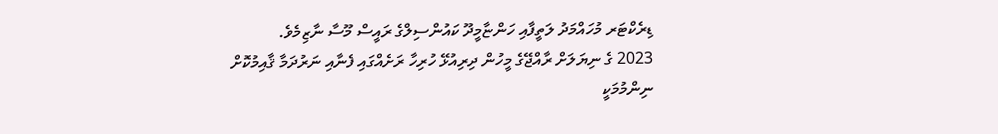ޑިރެކްޓަރ މުހައްމަދު ލަތީފާއި ހަންޏާމީދޫ ކައުންސިލްގެ ރައީސް މޫސާ ނާޒިމެވެ.
2023 ގެ ނިޔަލަށް ރާއްޖޭގެ މީހުން ދިރިއުޅޭ ހުރިހާ ރަށެއްގައި ފެނާއި ނަރުދަމާ ޤާއިމުކޮށް ނިންމުމަކީ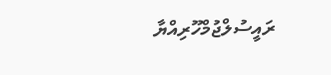ރައީސުލްޖުމްހޫރިއްޔާ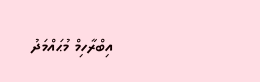އިބްރާހިމް މުޙައްމަދު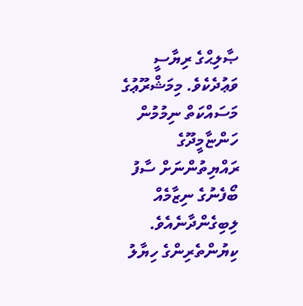ޞާލިޙްގެ ރިޔާސީ ވަޢުދެކެވެ. މިމަޝްރޫޢުގެ މަސައްކަތް ނިމުމުން ހަންޏާމީދޫގެ ރައްޔިތުންނަށް ސާފު ބޯފެނުގެ ނިޒާމެއް ލިބިގެންދާނެއެވެ.
ކިޔުންތެރިންގެ ހިޔާލު